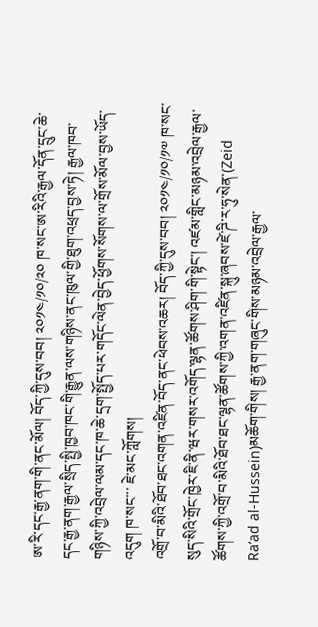ཨ་རི་དང་རྒྱ་ནག་གི་ནང་མོལ། བོད་ཀྱི་དུས་བབ། ༢༠༡༤/༡༠/༢༠ ཁ་སང་ཨ་རིའི་རྒྱལ་དོན་དྲུང་ཆེ་དང་རྒྱ་ནག་རྒྱལ་སྲིད་སྤྱི་ཁྱབ་ཁང་གི་རྒྱུན་ལས་གཉིས་ནང་ཁུལ་གྱི་ཐུག་འཕྲད་བྱས་ཏེ། རྒྱལ་ཁབ་གཉིས་ཀྱི་འབྲེལ་ལམ་དང་ཁ་ཆེ་དྲག་སྤྱོད་པར་གདོང་ལེན་བྱེད་ཕྱོགས་སོགས་ལ་གྲོས་མོལ་བྱས་ཡོད་འདུག ཁ་སང་་་ ཇེ་མང་ཀློགས།
འགྲོ་བ་མིའི་ཐོབ་ཐང་འགན་འཛིན་བོད་ནང་ཕེབས་འཆར། བོད་ཀྱི་དུས་བབ། ༢༠༡༤/༡༠/༡༧ ཁ་སང་སུད་སིའི་གྲོང་ཁྱེར་ཇི་ནི་ཝར་གསར་འགོད་ལྷན་ཚོགས་ཤིག་གི་སྟེང་། འཛམ་གླིང་མཉམ་འབྲེལ་རྒྱལ་ཚོགས་ཀྱི་འགྲོ་བ་མིའི་ཐོབ་ཐང་ལྷན་ཚོགས་ཀྱི་འགན་འཛིན་སྐུ་ཞབས་ཛེ་ཌི་ར་ཧུ་སེན་(Zeid Ra’ad al-Hussein)མཆོག་གིས། རྒྱ་ནག་གཞུང་གིས་མཉམ་འབྲེལ་རྒྱལ་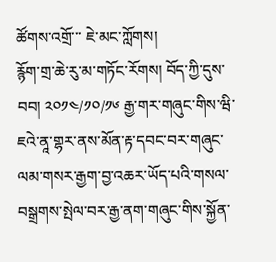ཚོགས་འགྲོ་་་ ཇེ་མང་ཀློགས།
རྙོག་གྲ་ཆེ་རུ་མ་གཏོང་རོགས། བོད་ཀྱི་དུས་བབ། ༢༠༡༤/༡༠/༡༦ རྒྱ་གར་གཞུང་གིས་ཝི་ཇའེ་ནཱ་གྷར་ནས་མོན་རྟ་དབང་བར་གཞུང་ལམ་གསར་རྒྱག་བྱ་འཆར་ཡོད་པའི་གསལ་བསྒྲགས་སྤེལ་བར་རྒྱ་ནག་གཞུང་གིས་སྐྱོན་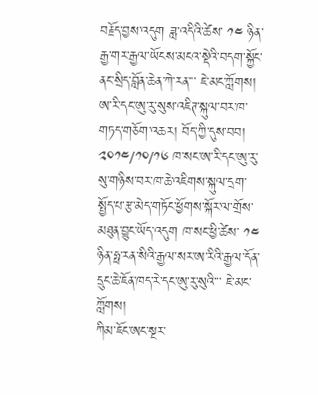བརྗོད་བྱས་འདུག ཟླ་འདིའི་ཚེས་ ༡༤ ཉིན་རྒྱ་གར་རྒྱལ་ཡོངས་མངའ་སྡེའི་བདག་སྐྱོང་ནང་སྲིད་བློན་ཆེན་ཀེ་རན་་་ ཇེ་མང་ཀློགས།
ཨ་རི་དང་ཨུ་རུ་སུས་འཇིཊ་སྐུལ་བར་ཁ་གཏད་གཅོག་འཆར། བོད་ཀྱི་དུས་བབ། ༢༠༡༤/༡༠/༡༦ ཁ་སང་ཨ་རི་དང་ཨུ་རུ་སུ་གཉིས་བར་ཁ་ཆེ་འཇིགས་སྐུལ་དྲག་སྤྱོད་པ་རྩ་མེད་གཏོང་ཕྱོགས་སྐོར་ལ་གྲོས་མཐུན་བྱུང་ཡོད་འདུག ཁ་སང་ཕྱི་ཚེས་ ༡༤ ཉིན་ཧྥ་རན་སིའི་རྒྱལ་སར་ཨ་རིའི་རྒྱལ་དོན་དྲུང་ཆེ་ཇོན་ཁད་རེ་དང་ཨུ་རུ་སུའི་་་ ཇེ་མང་ཀློགས།
ཀིམ་ཇོང་ཨང་སྔར་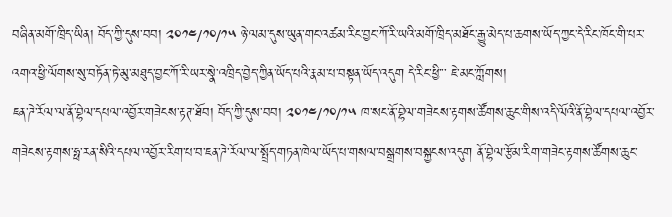བཞིན་མགོ་ཁྲིད་ཡིན། བོད་ཀྱི་དུས་བབ། ༢༠༡༤/༡༠/༡༥ ཉེ་ལམ་དུས་ཡུན་གང་འཚམ་རིང་བྱང་ཀོ་རི་ཡའི་མགོ་ཁྲིད་མཐོང་རྒྱུ་མེད་པ་ཆགས་ཡོད་ཀྱང་དེ་རིང་ཁོང་གི་པར་འགའ་ཕྱི་ལོགས་སུ་བཏོན་ཏེ་མུ་མཐུད་བྱང་ཀོ་རི་ཡར་སྣེ་འཁྲིད་བྱེད་ཀྱིན་ཡོད་པའི་རྣམ་པ་བསྟན་ཡོད་འདུག དེ་རིང་ཕྱི་་་ ཇེ་མང་ཀློགས།
ཇན་ཌེ་རོལ་ལ་ནོ་བྷེལ་དཔལ་འབྱོར་གཟེངས་རྟཊ་ཐོབ། བོད་ཀྱི་དུས་བབ། ༢༠༡༤/༡༠/༡༥ ཁ་སང་ནོ་བྷེལ་གཟེངས་རྟགས་ཚོགས་ཆུང་གིས་འདི་ལོའི་ནོ་བྷེལ་དཔལ་འབྱོར་གཟེངས་རྟགས་ཧྥ་རན་སིའི་དཔལ་འབྱོར་རིག་པ་བ་ཇན་ཌེ་རོལ་ལ་སྤྲོད་གཏན་ཁེལ་ཡོད་པ་གསལ་བསྒྲགས་བསྐྱངས་འདུག ནོ་བྷེལ་རྩོམ་རིག་གཟེང་རྟགས་ཚོགས་ཆུང་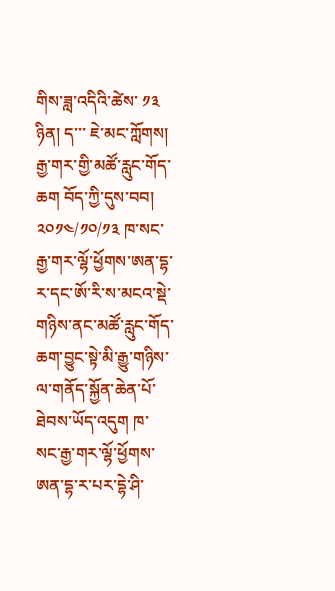གིས་ཟླ་འདིའི་ཚེས་ ༡༣ ཉིན། ད་་་ ཇེ་མང་ཀློགས།
རྒྱ་གར་གྱི་མཚོ་རླུང་གོད་ཆག བོད་ཀྱི་དུས་བབ། ༢༠༡༤/༡༠/༡༣ ཁ་སང་རྒྱ་གར་ལྷོ་ཕྱོགས་ཨན་དྷ་ར་དང་ཨོ་རི་ས་མངའ་སྡེ་གཉིས་ནང་མཚོ་རླུང་གོད་ཆག་བྱུང་སྟེ་མི་རྒྱུ་གཉིས་ལ་གནོད་སྐྱོན་ཆེན་པོ་ཐེབས་ཡོད་འདུག ཁ་སང་རྒྱ་གར་ལྷོ་ཕྱོགས་ཨན་དྷ་ར་པར་དྷེ་ཤི་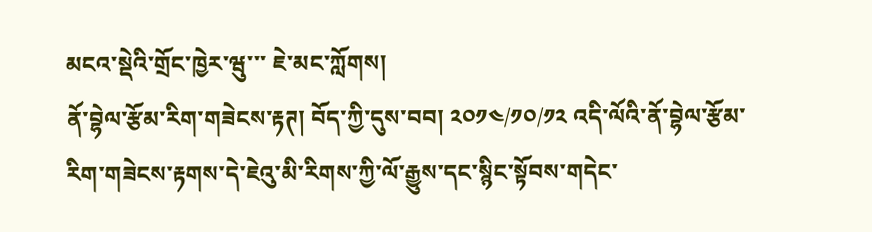མངའ་སྡེའི་གྲོང་ཁྱེར་ཝུ་་་ ཇེ་མང་ཀློགས།
ནོ་བྷེལ་རྩོམ་རིག་གཟེངས་རྟཊ། བོད་ཀྱི་དུས་བབ། ༢༠༡༤/༡༠/༡༢ འདི་ལོའི་ནོ་བྷེལ་རྩོམ་རིག་གཟེངས་རྟགས་དེ་ཇེའུ་མི་རིགས་ཀྱི་ལོ་རྒྱུས་དང་སྙིང་སྟོབས་གདེང་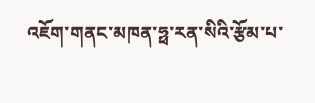འཇོག་གནང་མཁན་ཧྥ་རན་སིའི་རྩོམ་པ་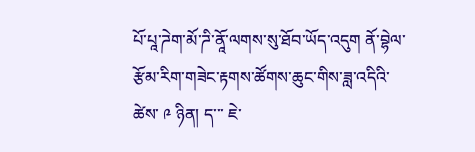པོ་པཱ་ཌེག་མོ་ཌི་ནཱོ་ལགས་སུ་ཐོབ་ཡོད་འདུག ནོ་བྷེལ་རྩོམ་རིག་གཟེང་རྟགས་ཚོགས་ཆུང་གིས་ཟླ་འདིའི་ཚེས་ ༩ ཉིན། ད་་་ ཇེ་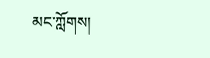མང་ཀློགས།